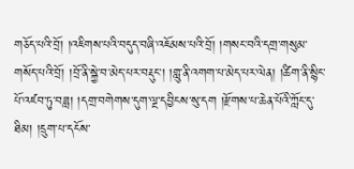གཅོད་པའི་བྲོ། །འཇིགས་པའི་བདུད་བཞི་འཇོམས་པའི་བྲོ། །གསང་བའི་དགྲ་གསུམ་གསོད་པའི་བྲོ། །བྲོ་ནི་སྐྱེ་བ་མེད་པར་བརྡུང་། །གླུ་ནི་འགག་པ་མེད་པར་ལེན། །ཚིག་ནི་སྙིང་པོ་འཛབ་ཏུ་བཟླ། །དགྲ་བགེགས་དུག་ལྔ་དབྱིངས་སུ་དག །རྫོགས་པ་ཆེན་པོའི་ཀློང་དུ་ཐིམ། །དྲུག་པ་དངོས་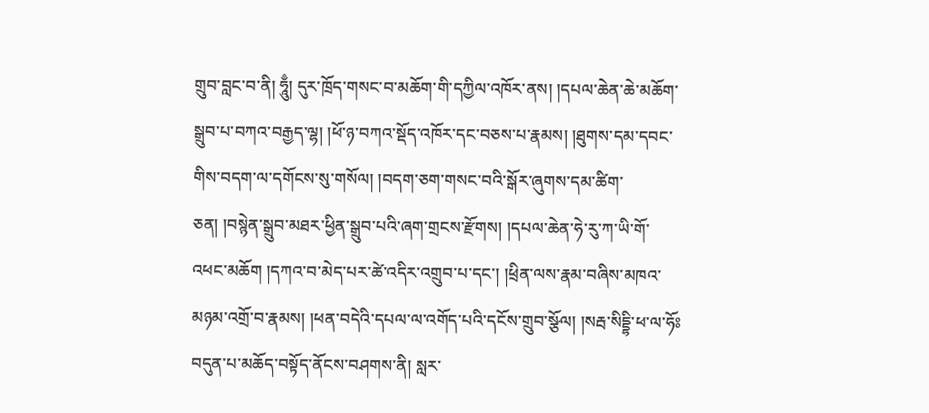གྲུབ་བླང་བ་ནི། ཧཱུྃ། དུར་ཁྲོད་གསང་བ་མཆོག་གི་དཀྱིལ་འཁོར་ནས། །དཔལ་ཆེན་ཆེ་མཆོག་སྒྲུབ་པ་བཀའ་བརྒྱད་ལྷ། །ཕོ་ཉ་བཀའ་སྡོད་འཁོར་དང་བཅས་པ་རྣམས། །ཐུགས་དམ་དབང་གིས་བདག་ལ་དགོངས་སུ་གསོལ། །བདག་ཅག་གསང་བའི་སྒོར་ཞུགས་དམ་ཚིག་ཅན། །བསྙེན་སྒྲུབ་མཐར་ཕྱིན་སྒྲུབ་པའི་ཞག་གྲངས་རྫོགས། །དཔལ་ཆེན་ཧེ་རུ་ཀ་ཡི་གོ་འཕང་མཆོག །དཀའ་བ་མེད་པར་ཚེ་འདིར་འགྲུབ་པ་དང་། །ཕྲིན་ལས་རྣམ་བཞིས་མཁའ་མཉམ་འགྲོ་བ་རྣམས། །ཕན་བདེའི་དཔལ་ལ་འགོད་པའི་དངོས་གྲུབ་སྩོལ། །སརྦ་སིདྡྷི་ཕ་ལ་ཧོཿ བདུན་པ་མཆོད་བསྟོད་ནོངས་བཤགས་ནི། སླར་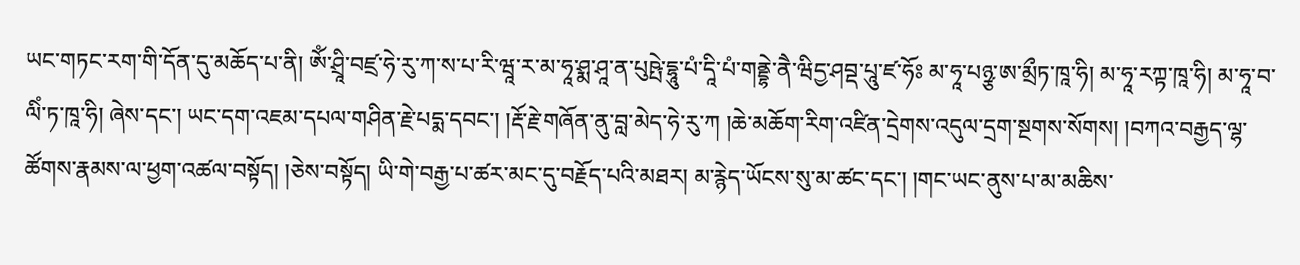ཡང་གཏང་རག་གི་དོན་དུ་མཆོད་པ་ནི། ཨོཾ་ཤྲཱི་བཛྲ་ཧེ་རུ་ཀ་ས་པ་རི་ཝཱ་ར་མ་ཧཱ་ཤྨ་ཤཱ་ན་པུཥྤེ་དྷཱུ་པཾ་དཱི་པཾ་གནྡྷེ་ནཻ་ཝིདྱ་ཤབྡ་པཱུ་ཛ་ཧོཿ མ་ཧཱ་པཉྩ་ཨ་མྲྀཏ་ཁཱ་ཧི། མ་ཧཱ་རཀྟ་ཁཱ་ཧི། མ་ཧཱ་བ་ལིཾ་ཏ་ཁཱ་ཧི། ཞེས་དང་། ཡང་དག་འཇམ་དཔལ་གཤིན་རྗེ་པདྨ་དབང་། །རྡོ་རྗེ་གཞོན་ནུ་བླ་མེད་ཧེ་རུ་ཀ །ཆེ་མཆོག་རིག་འཛིན་དྲེགས་འདུལ་དྲག་སྔགས་སོགས། །བཀའ་བརྒྱད་ལྷ་ཚོགས་རྣམས་ལ་ཕྱག་འཚལ་བསྟོད། །ཅེས་བསྟོད། ཡི་གེ་བརྒྱ་པ་ཚར་མང་དུ་བརྗོད་པའི་མཐར། མ་རྙེད་ཡོངས་སུ་མ་ཚང་དང་། །གང་ཡང་ནུས་པ་མ་མཆིས་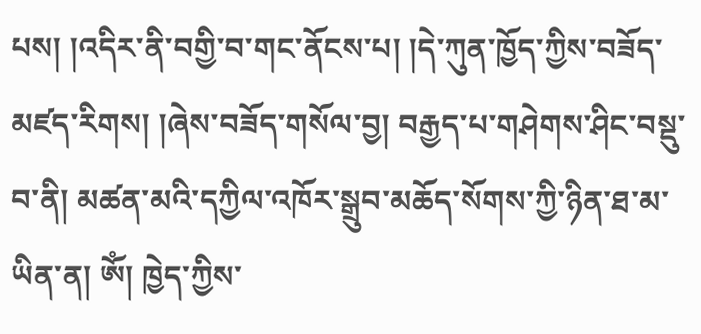པས། །འདིར་ནི་བགྱི་བ་གང་ནོངས་པ། །དེ་ཀུན་ཁྱོད་ཀྱིས་བཟོད་མཛད་རིགས། །ཞེས་བཟོད་གསོལ་བྱ། བརྒྱད་པ་གཤེགས་ཤིང་བསྡུ་བ་ནི། མཚན་མའི་དཀྱིལ་འཁོར་སྒྲུབ་མཆོད་སོགས་ཀྱི་ཉིན་ཐ་མ་ཡིན་ན། ཨོཾ། ཁྱེད་ཀྱིས་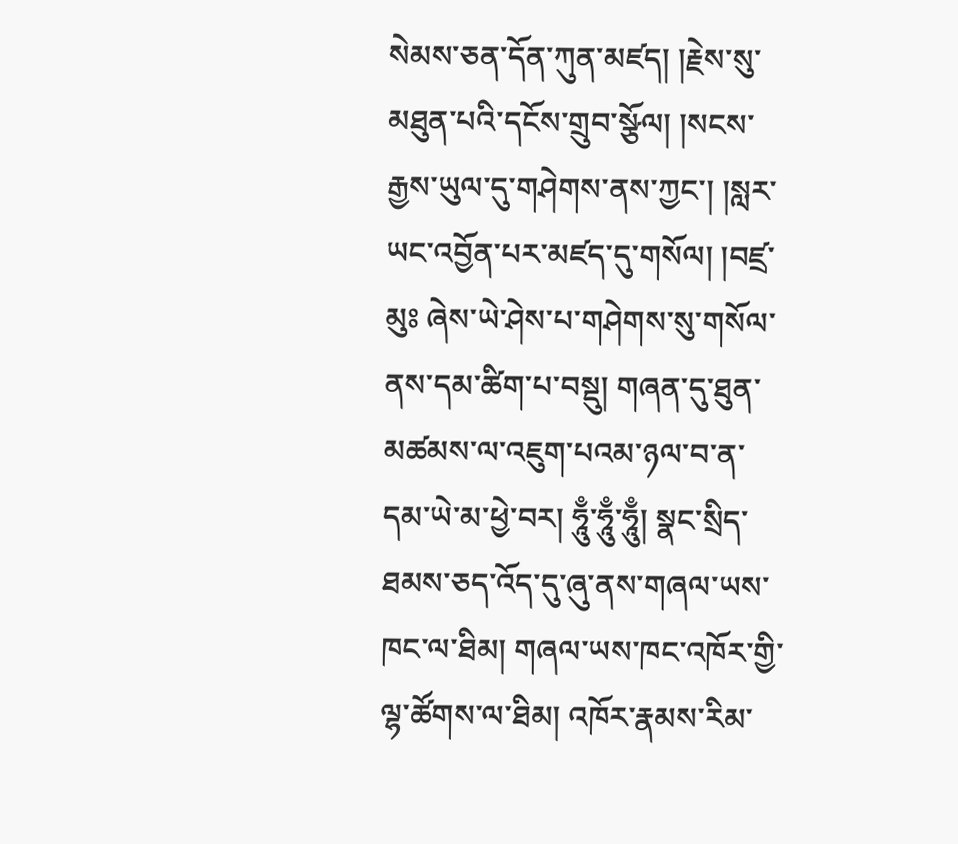སེམས་ཅན་དོན་ཀུན་མཛད། །རྗེས་སུ་མཐུན་པའི་དངོས་གྲུབ་སྩོལ། །སངས་རྒྱས་ཡུལ་དུ་གཤེགས་ནས་ཀྱང་། །སླར་ཡང་འབྱོན་པར་མཛད་དུ་གསོལ། །བཛྲ་མུཿ ཞེས་ཡེ་ཤེས་པ་གཤེགས་སུ་གསོལ་ནས་དམ་ཚིག་པ་བསྡུ། གཞན་དུ་ཐུན་མཚམས་ལ་འཇུག་པའམ་ཉལ་བ་ན་དམ་ཡེ་མ་ཕྱེ་བར། ཧཱུྃ་ཧཱུྃ་ཧཱུྃ། སྣང་སྲིད་ཐམས་ཅད་འོད་དུ་ཞུ་ནས་གཞལ་ཡས་ཁང་ལ་ཐིམ། གཞལ་ཡས་ཁང་འཁོར་གྱི་ལྷ་ཚོགས་ལ་ཐིམ། འཁོར་རྣམས་རིམ་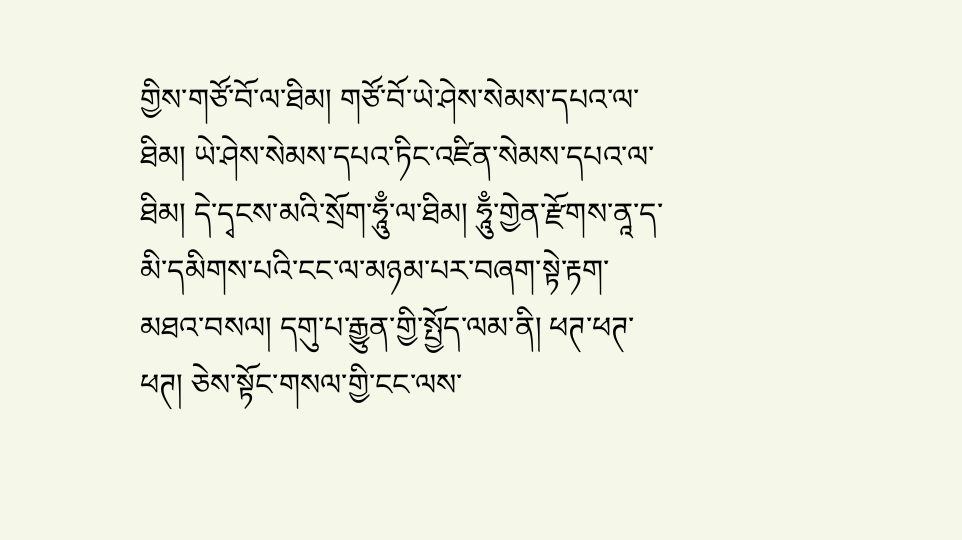གྱིས་གཙོ་བོ་ལ་ཐིམ། གཙོ་བོ་ཡེ་ཤེས་སེམས་དཔའ་ལ་ཐིམ། ཡེ་ཤེས་སེམས་དཔའ་ཏིང་འཛིན་སེམས་དཔའ་ལ་ཐིམ། དེ་དྭངས་མའི་སྲོག་ཧཱུྃ་ལ་ཐིམ། ཧཱུྃ་གྱེན་རྫོགས་ནཱ་ད་མི་དམིགས་པའི་ངང་ལ་མཉམ་པར་བཞག་སྟེ་རྟག་མཐའ་བསལ། དགུ་པ་རྒྱུན་གྱི་སྤྱོད་ལམ་ནི། ཕཊ་ཕཊ་ཕཊ། ཅེས་སྟོང་གསལ་གྱི་ངང་ལས་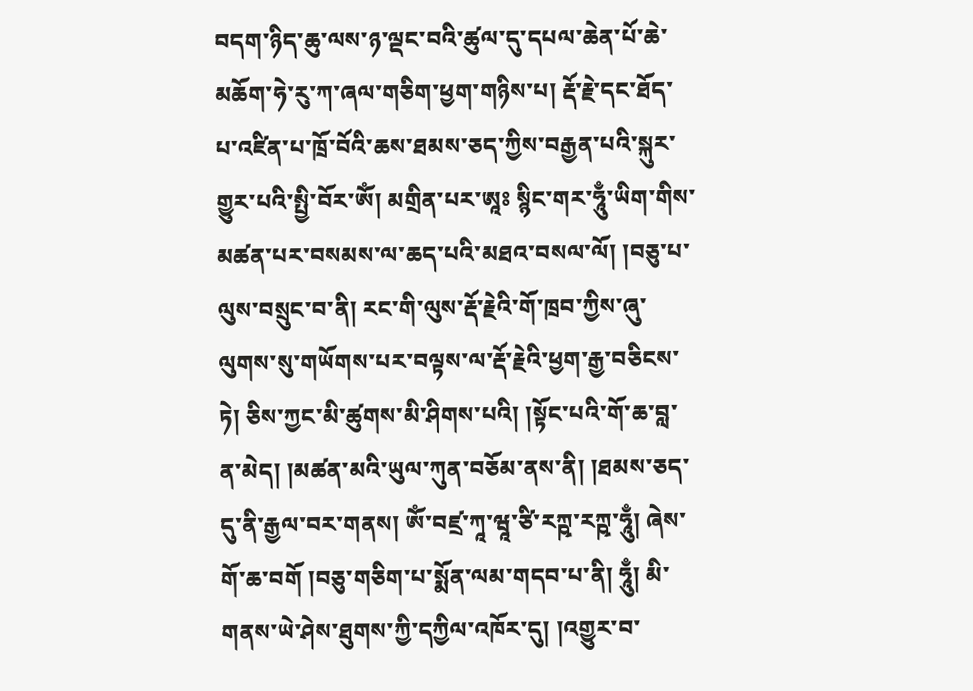བདག་ཉིད་ཆུ་ལས་ཉ་ལྡང་བའི་ཚུལ་དུ་དཔལ་ཆེན་པོ་ཆེ་མཆོག་ཧེ་རུ་ཀ་ཞལ་གཅིག་ཕྱག་གཉིས་པ། རྡོ་རྗེ་དང་ཐོད་པ་འཛིན་པ་ཁྲོ་བོའི་ཆས་ཐམས་ཅད་ཀྱིས་བརྒྱན་པའི་སྐུར་གྱུར་པའི་སྤྱི་བོར་ཨོཾ། མགྲིན་པར་ཨཱཿ སྙིང་གར་ཧཱུྃ་ཡིག་གིས་མཚན་པར་བསམས་ལ་ཆད་པའི་མཐའ་བསལ་ལོ། །བཅུ་པ་ལུས་བསྲུང་བ་ནི། རང་གི་ལུས་རྡོ་རྗེའི་གོ་ཁྲབ་ཀྱིས་ཞུ་ལུགས་སུ་གཡོགས་པར་བལྟས་ལ་རྡོ་རྗེའི་ཕྱག་རྒྱ་བཅིངས་ཏེ། ཅིས་ཀྱང་མི་ཚུགས་མི་ཤིགས་པའི། །སྟོང་པའི་གོ་ཆ་བླ་ན་མེད། །མཚན་མའི་ཡུལ་ཀུན་བཅོམ་ནས་ནི། །ཐམས་ཅད་དུ་ནི་རྒྱལ་བར་གནས། ཨོཾ་བཛྲ་ཀཱ་ཝཱ་ཙི་རཀྵ་རཀྵ་ཧཱུྃ། ཞེས་གོ་ཆ་བགོ །བཅུ་གཅིག་པ་སྨོན་ལམ་གདབ་པ་ནི། ཧཱུྃ། མི་གནས་ཡེ་ཤེས་ཐུགས་ཀྱི་དཀྱིལ་འཁོར་དུ། །འགྱུར་བ་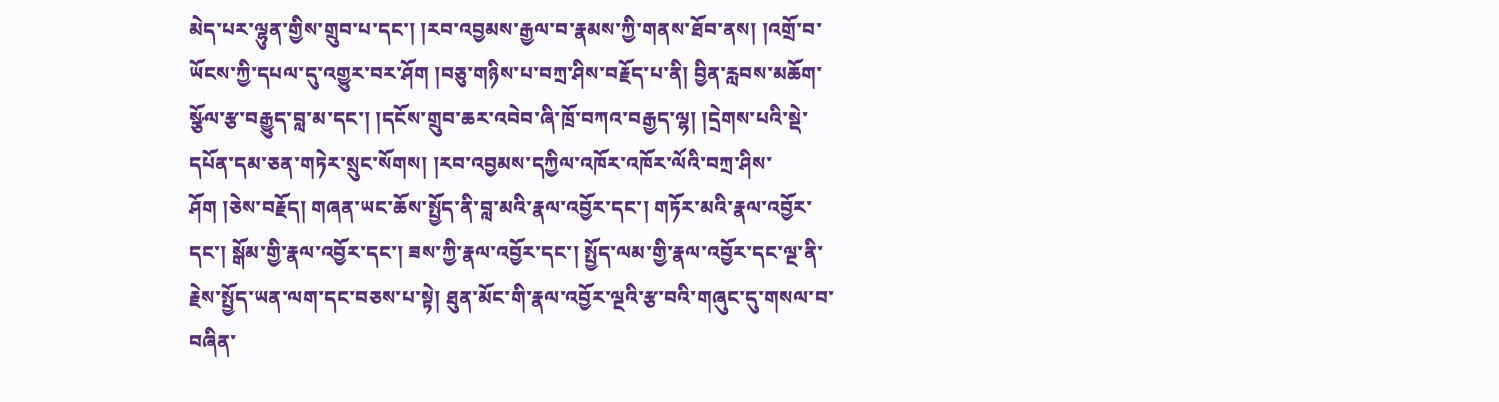མེད་པར་ལྷུན་གྱིས་གྲུབ་པ་དང་། །རབ་འབྱམས་རྒྱལ་བ་རྣམས་ཀྱི་གནས་ཐོབ་ནས། །འགྲོ་བ་ཡོངས་ཀྱི་དཔལ་དུ་འགྱུར་བར་ཤོག །བཅུ་གཉིས་པ་བཀྲ་ཤིས་བརྗོད་པ་ནི། བྱིན་རླབས་མཆོག་སྩོལ་རྩ་བརྒྱུད་བླ་མ་དང་། །དངོས་གྲུབ་ཆར་འབེབ་ཞི་ཁྲོ་བཀའ་བརྒྱད་ལྷ། །དྲེགས་པའི་སྡེ་དཔོན་དམ་ཅན་གཏེར་སྲུང་སོགས། །རབ་འབྱམས་དཀྱིལ་འཁོར་འཁོར་ལོའི་བཀྲ་ཤིས་ཤོག །ཅེས་བརྗོད། གཞན་ཡང་ཆོས་སྤྱོད་ནི་བླ་མའི་རྣལ་འབྱོར་དང་། གཏོར་མའི་རྣལ་འབྱོར་དང་། སྒོམ་གྱི་རྣལ་འབྱོར་དང་། ཟས་ཀྱི་རྣལ་འབྱོར་དང་། སྤྱོད་ལམ་གྱི་རྣལ་འབྱོར་དང་ལྔ་ནི་རྗེས་སྤྱོད་ཡན་ལག་དང་བཅས་པ་སྟེ། ཐུན་མོང་གི་རྣལ་འབྱོར་ལྔའི་རྩ་བའི་གཞུང་དུ་གསལ་བ་བཞིན་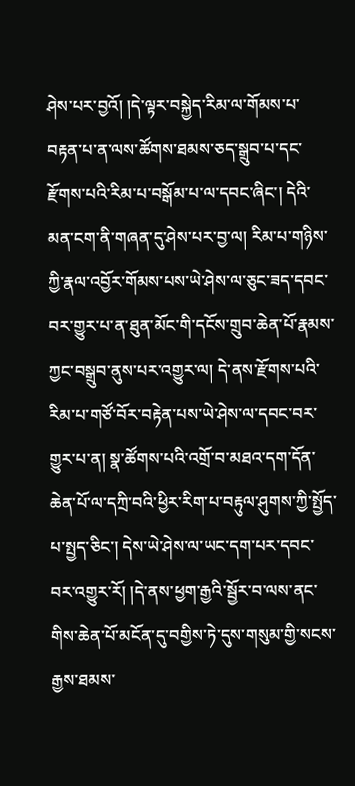ཤེས་པར་བྱའོ། །དེ་ལྟར་བསྐྱེད་རིམ་ལ་གོམས་པ་བརྟན་པ་ན་ལས་ཚོགས་ཐམས་ཅད་སྒྲུབ་པ་དང་རྫོགས་པའི་རིམ་པ་བསྒོམ་པ་ལ་དབང་ཞིང་། དེའི་མན་ངག་ནི་གཞན་དུ་ཤེས་པར་བྱ་ལ། རིམ་པ་གཉིས་ཀྱི་རྣལ་འབྱོར་གོམས་པས་ཡེ་ཤེས་ལ་ཅུང་ཟད་དབང་བར་གྱུར་པ་ན་ཐུན་མོང་གི་དངོས་གྲུབ་ཆེན་པོ་རྣམས་ཀྱང་བསྒྲུབ་ནུས་པར་འགྱུར་ལ། དེ་ནས་རྫོགས་པའི་རིམ་པ་གཙོ་བོར་བརྟེན་པས་ཡེ་ཤེས་ལ་དབང་བར་གྱུར་པ་ན། སྣ་ཚོགས་པའི་འགྲོ་བ་མཐའ་དག་དོན་ཆེན་པོ་ལ་དཀྲི་བའི་ཕྱིར་རིག་པ་བརྟུལ་ཤུགས་ཀྱི་སྤྱོད་པ་སྤྱད་ཅིང་། དེས་ཡེ་ཤེས་ལ་ཡང་དག་པར་དབང་བར་འགྱུར་རོ། །དེ་ནས་ཕྱག་རྒྱའི་སྦྱོར་བ་ལས་ནང་གིས་ཆེན་པོ་མངོན་དུ་བགྱིས་ཏེ་དུས་གསུམ་གྱི་སངས་རྒྱས་ཐམས་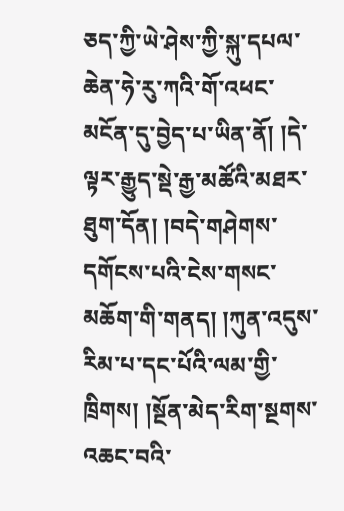ཅད་ཀྱི་ཡེ་ཤེས་ཀྱི་སྐུ་དཔལ་ཆེན་ཧེ་རུ་ཀའི་གོ་འཕང་མངོན་དུ་བྱེད་པ་ཡིན་ནོ། །དེ་ལྟར་རྒྱུད་སྡེ་རྒྱ་མཚོའི་མཐར་ཐུག་དོན། །བདེ་གཤེགས་དགོངས་པའི་ངེས་གསང་མཆོག་གི་གནད། །ཀུན་འདུས་རིམ་པ་དང་པོའི་ལམ་གྱི་ཁྲིགས། །སྔོན་མེད་རིག་སྔགས་འཆང་བའི་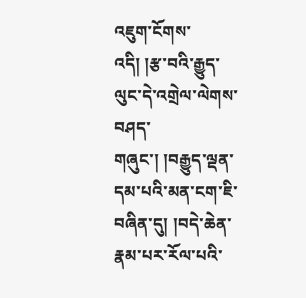འཇུག་ངོགས་འདི། །རྩ་བའི་རྒྱུད་ལུང་དེ་འགྲེལ་ལེགས་བཤད་གཞུང་། །བརྒྱུད་ལྡན་དམ་པའི་མན་ངག་ཇི་བཞིན་དུ། །བདེ་ཆེན་རྣམ་པར་རོལ་པའི་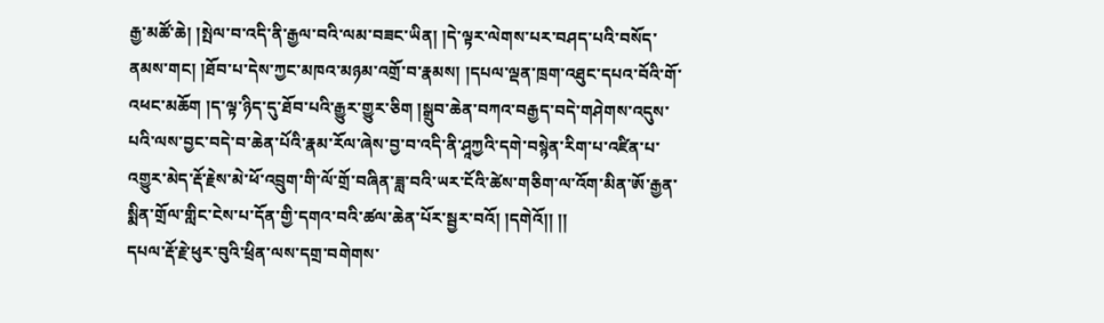རྒྱ་མཚོ་ཆེ། །སྤེལ་བ་འདི་ནི་རྒྱལ་བའི་ལམ་བཟང་ཡིན། །དེ་ལྟར་ལེགས་པར་བཤད་པའི་བསོད་ནམས་གང། །ཐོབ་པ་དེས་ཀྱང་མཁའ་མཉམ་འགྲོ་བ་རྣམས། །དཔལ་ལྡན་ཁྲག་འཐུང་དཔའ་བོའི་གོ་འཕང་མཆོག །ད་ལྟ་ཉིད་དུ་ཐོབ་པའི་རྒྱུར་གྱུར་ཅིག །སྒྲུབ་ཆེན་བཀའ་བརྒྱད་བདེ་གཤེགས་འདུས་པའི་ལས་བྱང་བདེ་བ་ཆེན་པོའི་རྣམ་རོལ་ཞེས་བྱ་བ་འདི་ནི་ཤཱཀྱའི་དགེ་བསྙེན་རིག་པ་འཛིན་པ་འགྱུར་མེད་རྡོ་རྗེས་མེ་ཕོ་འབྲུག་གི་ལོ་གྲོ་བཞིན་ཟླ་བའི་ཡར་ངོའི་ཚེས་གཅིག་ལ་འོག་མིན་ཨོ་རྒྱན་སྨིན་གྲོལ་གླིང་ངེས་པ་དོན་གྱི་དགའ་བའི་ཚལ་ཆེན་པོར་སྦྱར་བའོ། །དགེའོ།། །།
དཔལ་རྡོ་རྗེ་ཕུར་བུའི་ཕྲིན་ལས་དགྲ་བགེགས་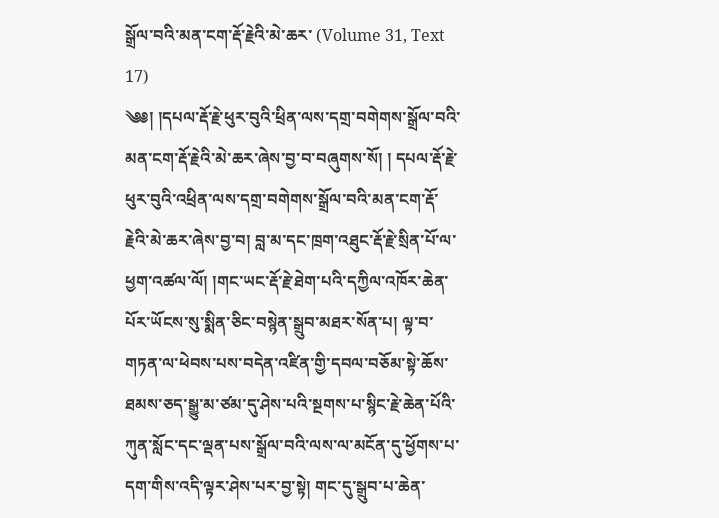སྒྲོལ་བའི་མན་ངག་རྡོ་རྗེའི་མེ་ཆར་ (Volume 31, Text 17)
༄༅། །དཔལ་རྡོ་རྗེ་ཕུར་བུའི་ཕྲིན་ལས་དགྲ་བགེགས་སྒྲོལ་བའི་མན་ངག་རྡོ་རྗེའི་མེ་ཆར་ཞེས་བྱ་བ་བཞུགས་སོ། ། དཔལ་རྡོ་རྗེ་ཕུར་བུའི་འཕྲིན་ལས་དགྲ་བགེགས་སྒྲོལ་བའི་མན་ངག་རྡོ་རྗེའི་མེ་ཆར་ཞེས་བྱ་བ། བླ་མ་དང་ཁྲག་འཐུང་རྡོ་རྗེ་སྲིན་པོ་ལ་ཕྱག་འཚལ་ལོ། །གང་ཡང་རྡོ་རྗེ་ཐེག་པའི་དཀྱིལ་འཁོར་ཆེན་པོར་ཡོངས་སུ་སྨིན་ཅིང་བསྙེན་སྒྲུབ་མཐར་སོན་པ། ལྟ་བ་གཏན་ལ་ཕེབས་པས་བདེན་འཛིན་གྱི་དབལ་བཅོམ་སྟེ་ཆོས་ཐམས་ཅད་སྒྱུ་མ་ཙམ་དུ་ཤེས་པའི་སྔགས་པ་སྙིང་རྗེ་ཆེན་པོའི་ཀུན་སློང་དང་ལྡན་པས་སྒྲོལ་བའི་ལས་ལ་མངོན་དུ་ཕྱོགས་པ་དག་གིས་འདི་ལྟར་ཤེས་པར་བྱ་སྟེ། གང་དུ་སྒྲུབ་པ་ཆེན་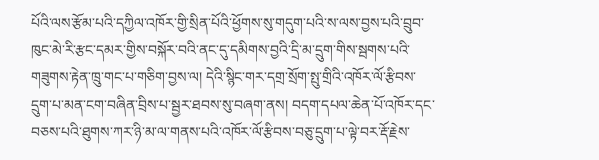པོའི་ལས་རྩོམ་པའི་དཀྱིལ་འཁོར་གྱི་སྲིན་པོའི་ཕྱོགས་སུ་གདུག་པའི་ས་ལས་བྱས་པའི་བྲུབ་ཁུང་མེ་རི་རྩང་དམར་གྱིས་བསྐོར་བའི་ནང་དུ་དམིགས་བྱའི་དྲི་མ་དྲུག་གིས་སྦགས་པའི་གཟུགས་རྟེན་ཁྲུ་གང་པ་གཅིག་བྱས་ལ། དེའི་སྙིང་གར་དགྲ་སྲོག་སྤུ་གྲིའི་འཁོར་ལོ་རྩིབས་དྲུག་པ་མན་ངག་བཞིན་བྲིས་པ་སྦྱར་ཐབས་སུ་བཞག་ནས། བདག་དཔལ་ཆེན་པོ་འཁོར་དང་བཅས་པའི་ཐུགས་ཀར་ཉི་མ་ལ་གནས་པའི་འཁོར་ལོ་རྩིབས་བཅུ་དྲུག་པ་ལྟེ་བར་རྡོ་རྗེས་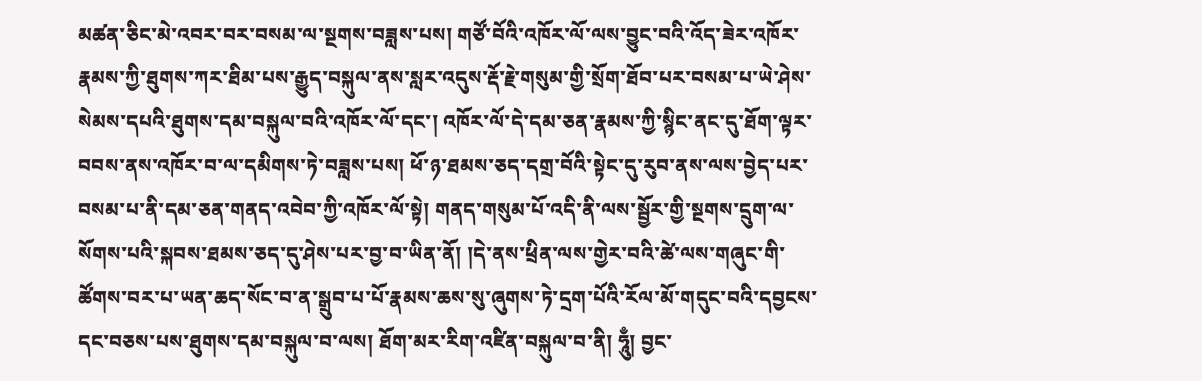མཚན་ཅིང་མེ་འབར་བར་བསམ་ལ་སྔགས་བཟླས་པས། གཙོ་བོའི་འཁོར་ལོ་ལས་བྱུང་བའི་འོད་ཟེར་འཁོར་རྣམས་ཀྱི་ཐུགས་ཀར་ཐིམ་པས་རྒྱུད་བསྐུལ་ནས་སླར་འདུས་རྡོ་རྗེ་གསུམ་གྱི་སྲོག་ཐོབ་པར་བསམ་པ་ཡེ་ཤེས་སེམས་དཔའི་ཐུགས་དམ་བསྐུལ་བའི་འཁོར་ལོ་དང་། འཁོར་ལོ་དེ་དམ་ཅན་རྣམས་ཀྱི་སྙིང་ནང་དུ་ཐོག་ལྟར་བབས་ནས་འཁོར་བ་ལ་དམིགས་ཏེ་བཟླས་པས། ཕོ་ཉ་ཐམས་ཅད་དགྲ་བོའི་སྟེང་དུ་རུབ་ནས་ལས་བྱེད་པར་བསམ་པ་ནི་དམ་ཅན་གནད་འབེབ་ཀྱི་འཁོར་ལོ་སྟེ། གནད་གསུམ་པོ་འདི་ནི་ལས་སྦྱོར་གྱི་སྔགས་དྲུག་ལ་སོགས་པའི་སྐབས་ཐམས་ཅད་དུ་ཤེས་པར་བྱ་བ་ཡིན་ནོ། །དེ་ནས་ཕྲིན་ལས་གྱེར་བའི་ཚེ་ལས་གཞུང་གི་ཚོགས་བར་པ་ཡན་ཆད་སོང་བ་ན་སྒྲུབ་པ་པོ་རྣམས་ཆས་སུ་ཞུགས་ཏེ་དྲག་པོའི་རོལ་མོ་གདུང་བའི་དབྱངས་དང་བཅས་པས་ཐུགས་དམ་བསྐུལ་བ་ལས། ཐོག་མར་རིག་འཛིན་བསྐུལ་བ་ནི། ཧཱུྃ། བྱང་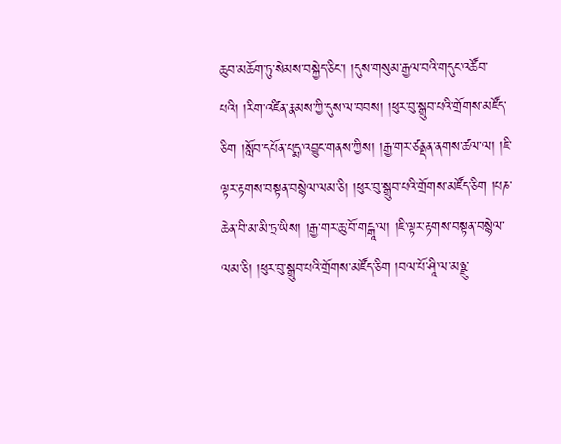ཆུབ་མཆོག་ཏུ་སེམས་བསྐྱེད་ཅིང་། །དུས་གསུམ་རྒྱལ་བའི་གདུང་འཚོབ་པའི། །རིག་འཛིན་རྣམས་ཀྱི་དུས་ལ་བབས། །ཕུར་བུ་སྒྲུབ་པའི་གྲོགས་མཛོད་ཅིག །སློབ་དཔོན་པདྨ་འབྱུང་གནས་ཀྱིས། །རྒྱ་གར་ཙནྡན་ནགས་ཚལ་ལ། །ཇི་ལྟར་རྟགས་བསྟན་བསྙེལ་ལམ་ཅི། །ཕུར་བུ་སྒྲུབ་པའི་གྲོགས་མཛོད་ཅིག །པཎ་ཆེན་བི་མ་མི་ཏྲ་ཡིས། །རྒྱ་གར་ཆུ་བོ་གངྒཱ་ལ། །ཇི་ལྟར་རྟགས་བསྟན་བསྙེལ་ལམ་ཅི། །ཕུར་བུ་སྒྲུབ་པའི་གྲོགས་མཛོད་ཅིག །བལ་པོ་ཤཱི་ལ་མཉྫུ་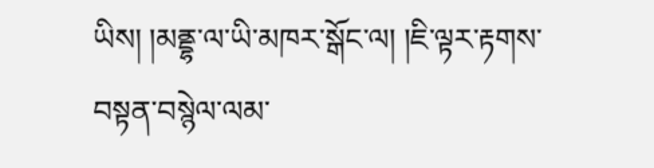ཡིས། །མནྡྷ་ལ་ཡི་མཁར་སྒོང་ལ། །ཇི་ལྟར་རྟགས་བསྟན་བསྙེལ་ལམ་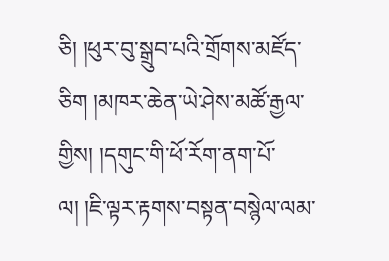ཅི། །ཕུར་བུ་སྒྲུབ་པའི་གྲོགས་མཛོད་ཅིག །མཁར་ཆེན་ཡེ་ཤེས་མཚོ་རྒྱལ་གྱིས། །དགུང་གི་ཕོ་རོག་ནག་པོ་ལ། །ཇི་ལྟར་རྟགས་བསྟན་བསྙེལ་ལམ་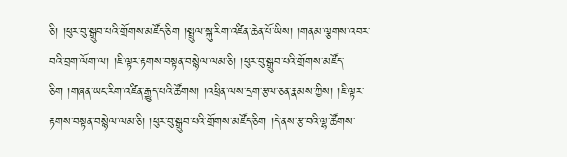ཅི། །ཕུར་བུ་སྒྲུབ་པའི་གྲོགས་མཛོད་ཅིག །སྤྲུལ་སྐུ་རིག་འཛིན་ཆེན་པོ་ཡིས། །གནམ་ལྕགས་འབར་བའི་བྲག་ལོག་ལ། །ཇི་ལྟར་རྟགས་བསྟན་བསྙེལ་ལམ་ཅི། །ཕུར་བུ་སྒྲུབ་པའི་གྲོགས་མཛོད་ཅིག །གཞན་ཡང་རིག་འཛིན་རྒྱུད་པའི་ཚོགས། །འཕྲིན་ལས་དྲག་རྩལ་ཅན་རྣམས་ཀྱིས། །ཇི་ལྟར་རྟགས་བསྟན་བསྙེལ་ལམ་ཅི། །ཕུར་བུ་སྒྲུབ་པའི་གྲོགས་མཛོད་ཅིག །དེ་ནས་རྩ་བའི་ལྷ་ཚོགས་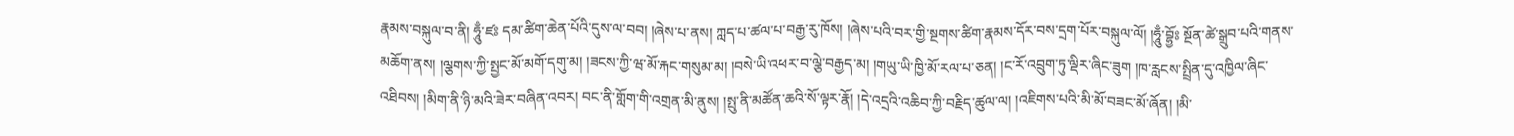རྣམས་བསྐུལ་བ་ནི། ཧཱུྃ་ཛཿ དམ་ཚིག་ཆེན་པོའི་དུས་ལ་བབ། །ཞེས་པ་ནས། ཀླད་པ་ཚལ་པ་བརྒྱ་རུ་ཁོས། །ཞེས་པའི་བར་གྱི་སྔགས་ཚིག་རྣམས་དོར་བས་དྲག་པོར་བསྐུལ་ལོ། །ཧཱུྃ་བྷྱོཿ སྔོན་ཚེ་སྒྲུབ་པའི་གནས་མཆོག་ནས། །ལྕགས་ཀྱི་སྤྱང་མོ་མགོ་དགུ་མ། །ཟངས་ཀྱི་ཝ་མོ་རྐང་གསུམ་མ། །བསེ་ཡི་འཕར་བ་ལྕེ་བརྒྱད་མ། །གཡུ་ཡི་ཁྱི་མོ་རལ་པ་ཅན། །ང་རོ་འབྲུག་ཏུ་ལྡིར་ཞིང་ཟུག །ཁ་རླངས་སྤྲིན་དུ་འཁྱིལ་ཞིང་འཐིབས། །མིག་ནི་ཉི་མའི་ཟེར་བཞིན་འབར། བང་ནི་གློག་གི་འགྲན་མི་ནུས། །སྤུ་ནི་མཚོན་ཆའི་སོ་ལྟར་རྣོ། །དེ་འདྲའི་འཆིབ་ཀྱི་བརྗིད་ཚུལ་ལ། །འཇིགས་པའི་མི་མོ་བཟང་མོ་ཞོན། །མི་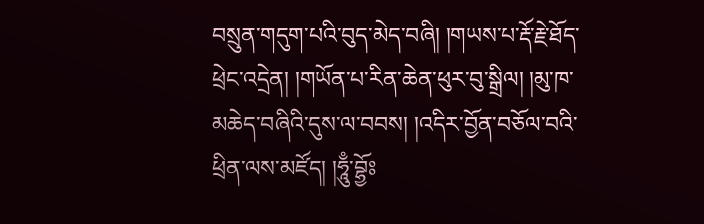བསྲུན་གདུག་པའི་བུད་མེད་བཞི། །གཡས་པ་རྡོ་རྗེ་ཐོད་ཕྲེང་འདྲེན། །གཡོན་པ་རིན་ཆེན་ཕུར་བུ་སྒྲིལ། །མུ་ཁ་མཆེད་བཞིའི་དུས་ལ་བབས། །འདིར་བྱོན་བཅོལ་བའི་ཕྲིན་ལས་མཛོད། །ཧཱུྃ་བྷྱོཿ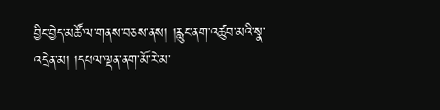བྱིང་བྱེད་མཚོ་ལ་གནས་བཅས་ནས། །རླུང་ནག་འཚུབ་མའི་སྣ་འདྲེན་མ། །དཔལ་ལྡན་ནག་མོ་རེ་མ་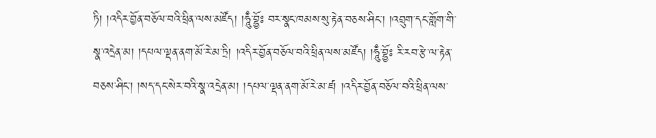ཏི། །འདིར་བྱོན་བཅོལ་བའི་ཕྲིན་ལས་མཛོད། །ཧཱུྃ་བྷྱོཿ བར་སྣང་ཁམས་སུ་རྟེན་བཅས་ཤིང་། །འབྲུག་དང་གློག་གི་སྣ་འདྲེན་མ། །དཔལ་ལྡན་ནག་མོ་རེ་མ་ཏྲི། །འདིར་བྱོན་བཅོལ་བའི་ཕྲིན་ལས་མཛོད། །ཧཱུྃ་བྷྱོཿ རི་རབ་རྩེ་ལ་རྟེན་བཅས་ཤིང་། །སད་དང་སེར་བའི་སྣ་འདྲེན་མ། །དཔལ་ལྡན་ནག་མོ་རེ་མ་ཛ། །འདིར་བྱོན་བཅོལ་བའི་ཕྲིན་ལས་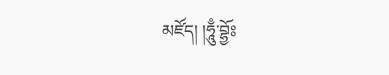མཛོད། །ཧཱུྃ་བྷྱོཿ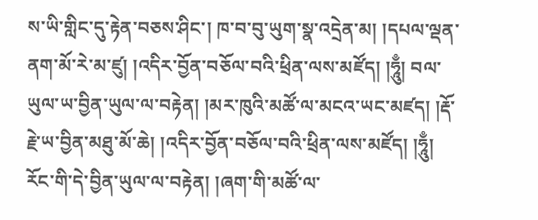ས་ཡི་གླིང་དུ་རྟེན་བཅས་ཤིང་། ཁ་བ་བུ་ཡུག་སྣ་འདྲེན་མ། །དཔལ་ལྡན་ནག་མོ་རེ་མ་ཛུ། །འདིར་བྱོན་བཅོལ་བའི་ཕྲིན་ལས་མཛོད། །ཧཱུྃ། བལ་ཡུལ་ཡ་བྱིན་ཡུལ་ལ་བརྟེན། །མར་ཁུའི་མཚོ་ལ་མངའ་ཡང་མཛད། །རྡོ་རྗེ་ཡ་བྱིན་མཐུ་མོ་ཆེ། །འདིར་བྱོན་བཅོལ་བའི་ཕྲིན་ལས་མཛོད། །ཧཱུྃ། རོང་གི་དེ་བྱིན་ཡུལ་ལ་བརྟེན། །ཞག་གི་མཚོ་ལ་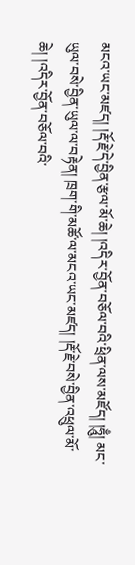མངའ་ཡང་མཛད། །རྡོ་རྗེ་དེ་བྱིན་རྩལ་མོ་ཆེ། །འདིར་བྱོན་བཅོལ་བའི་ཕྲིན་ལས་མཛོད། །ཧཱུྃ། མང་ཡུལ་བསེ་བྱིན་ཡུལ་ལ་བརྟེན། ཁྲག་གི་མཚོ་ལ་མངའ་ཡང་མཛད། །རྡོ་རྗེ་བསེ་བྱིན་འཕྲུལ་མོ་ཆེ། །འདིར་བྱོན་བཅོལ་བའི་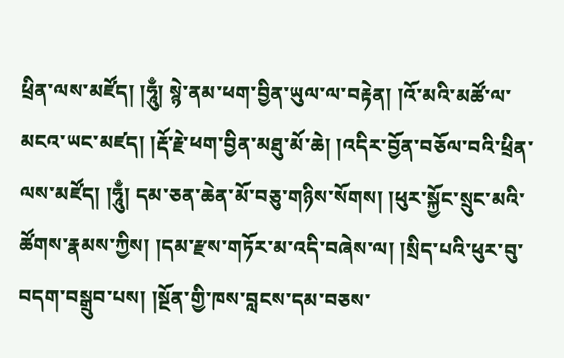ཕྲིན་ལས་མཛོད། །ཧཱུྃ། སྙེ་ནམ་ཕག་བྱིན་ཡུལ་ལ་བརྟེན། །འོ་མའི་མཚོ་ལ་མངའ་ཡང་མཛད། །རྡོ་རྗེ་ཕག་བྱིན་མཐུ་མོ་ཆེ། །འདིར་བྱོན་བཅོལ་བའི་ཕྲིན་ལས་མཛོད། །ཧཱུྃ། དམ་ཅན་ཆེན་མོ་བཅུ་གཉིས་སོགས། །ཕུར་སྐྱོང་སྲུང་མའི་ཚོགས་རྣམས་ཀྱིས། །དམ་རྫས་གཏོར་མ་འདི་བཞེས་ལ། །སྲིད་པའི་ཕུར་བུ་བདག་བསྒྲུབ་པས། །སྔོན་གྱི་ཁས་བླངས་དམ་བཅས་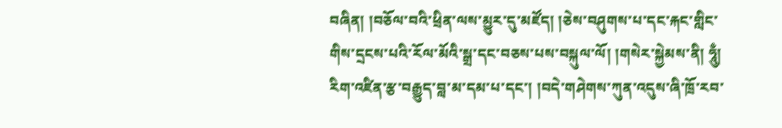བཞིན། །བཅོལ་བའི་ཕྲིན་ལས་མྱུར་དུ་མཛོད། །ཅེས་བཤུགས་པ་དང་རྐང་གླིང་གིས་དྲངས་པའི་རོལ་མོའི་སྒྲ་དང་བཅས་པས་བསྐུལ་ལོ། །གསེར་སྐྱེམས་ནི། ཧཱུྃ། རིག་འཛིན་རྩ་བརྒྱུད་བླ་མ་དམ་པ་དང་། །བདེ་གཤེགས་ཀུན་འདུས་ཞི་ཁྲོ་རབ་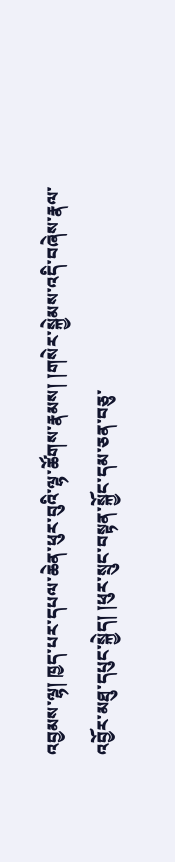འབྱམས་ལྷ། ཁྱད་པར་དཔལ་ཆེན་ཕུར་བུའི་ལྷ་ཚོགས་རྣམས། །གསེར་སྐྱེམས་འདི་བཞེས་རྣལ་འབྱོར་མཐུ་དཔུང་སྐྱེད། །ཕུར་སྲུང་བསྟན་སྐྱོང་དམ་ཅན་བཅུ་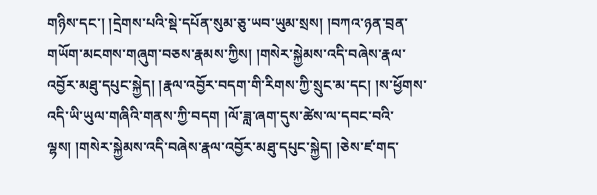གཉིས་དང་། །དྲེགས་པའི་སྡེ་དཔོན་སུམ་ཅུ་ཡབ་ཡུམ་སྲས། །བཀའ་ཉན་བྲན་གཡོག་མངགས་གཞུག་བཅས་རྣམས་ཀྱིས། །གསེར་སྐྱེམས་འདི་བཞེས་རྣལ་འབྱོར་མཐུ་དཔུང་སྐྱེད། །རྣལ་འབྱོར་བདག་གི་རིགས་ཀྱི་སྲུང་མ་དང། །ས་ཕྱོགས་འདི་ཡི་ཡུལ་གཞིའི་གནས་ཀྱི་བདག །ལོ་ཟླ་ཞག་དུས་ཚེས་ལ་དབང་བའི་ལྷས། །གསེར་སྐྱེམས་འདི་བཞེས་རྣལ་འབྱོར་མཐུ་དཔུང་སྐྱེད། །ཅེས་ཛ་གད་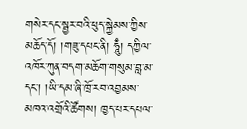གསེར་དང་སྦྱར་བའི་ཕུད་སྐྱེམས་ཀྱིས་མཆོད་དོ། །གཟུ་དཔང་ནི། ཧཱུྃ། དཀྱིལ་འཁོར་ཀུན་བདག་མཆོག་གསུམ་བླ་མ་དང་། །ཡི་དམ་ཞི་ཁྲོ་རབ་འབྱམས་མཁའ་འགྲོའི་ཚོགས། ཁྱད་པར་དཔལ་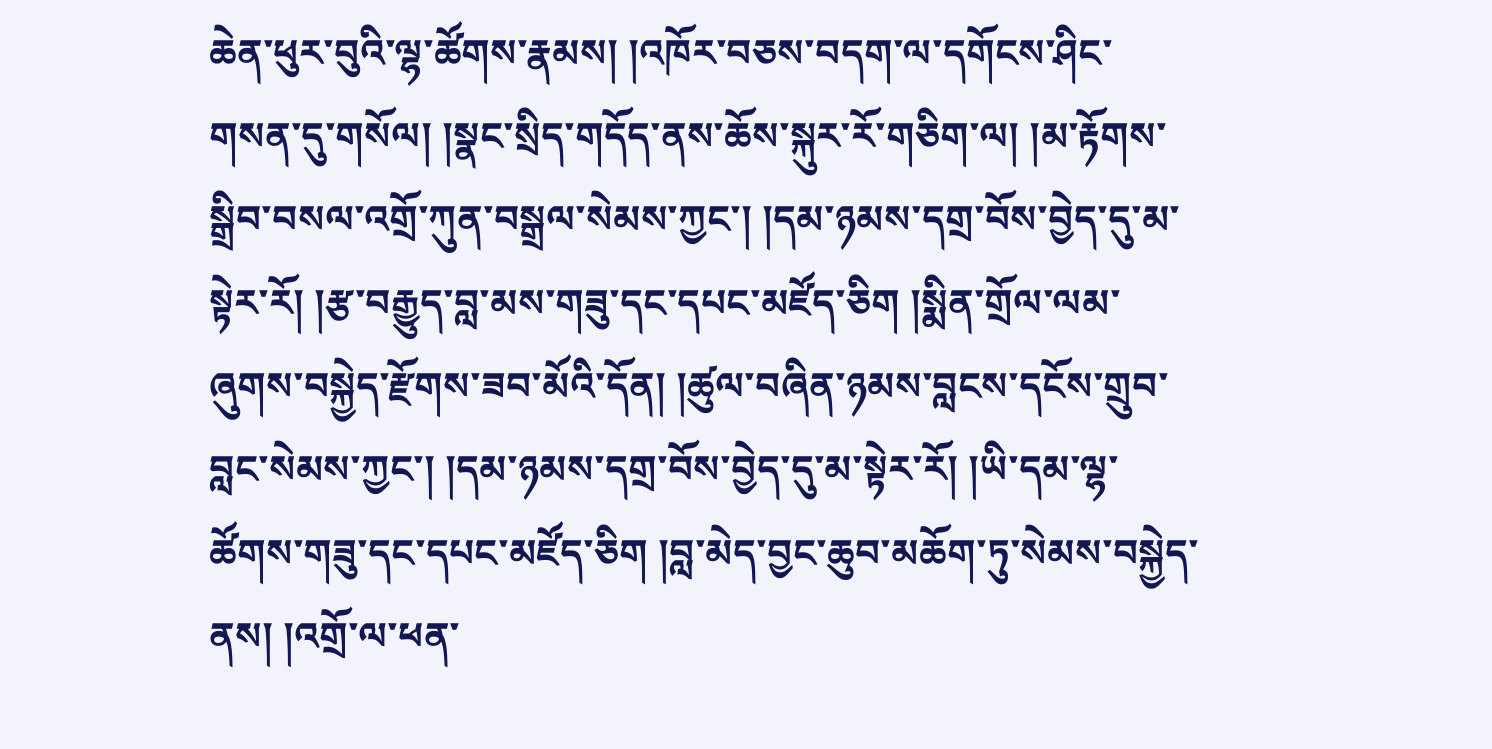ཆེན་ཕུར་བུའི་ལྷ་ཚོགས་རྣམས། །འཁོར་བཅས་བདག་ལ་དགོངས་ཤིང་གསན་དུ་གསོལ། །སྣང་སྲིད་གདོད་ནས་ཆོས་སྐུར་རོ་གཅིག་ལ། །མ་རྟོགས་སྒྲིབ་བསལ་འགྲོ་ཀུན་བསྒྲལ་སེམས་ཀྱང་། །དམ་ཉམས་དགྲ་བོས་བྱེད་དུ་མ་སྟེར་རོ། །རྩ་བརྒྱུད་བླ་མས་གཟུ་དང་དཔང་མཛོད་ཅིག །སྨིན་གྲོལ་ལམ་ཞུགས་བསྐྱེད་རྫོགས་ཟབ་མོའི་དོན། །ཚུལ་བཞིན་ཉམས་བླངས་དངོས་གྲུབ་བླང་སེམས་ཀྱང་། །དམ་ཉམས་དགྲ་བོས་བྱེད་དུ་མ་སྟེར་རོ། །ཡི་དམ་ལྷ་ཚོགས་གཟུ་དང་དཔང་མཛོད་ཅིག །བླ་མེད་བྱང་ཆུབ་མཆོག་ཏུ་སེམས་བསྐྱེད་ནས། །འགྲོ་ལ་ཕན་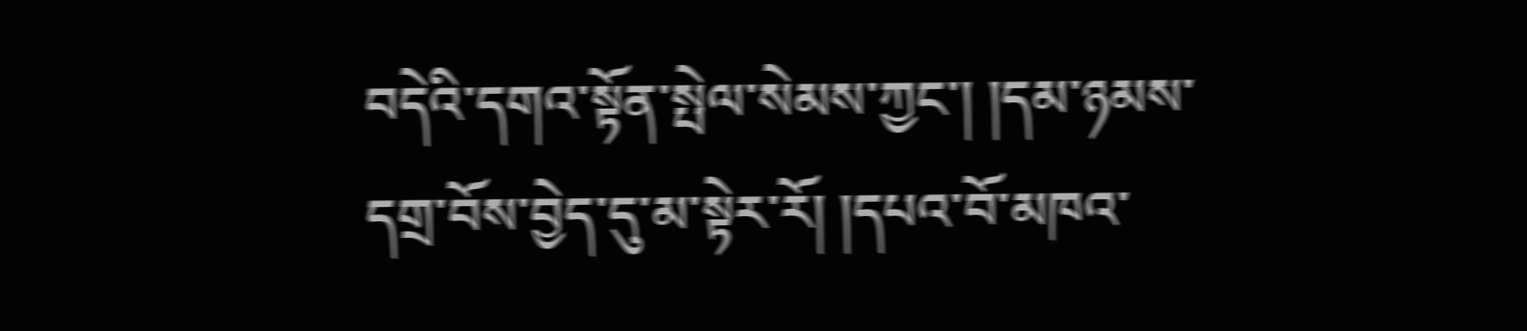བདེའི་དགའ་སྟོན་སྤེལ་སེམས་ཀྱང་། །དམ་ཉམས་དགྲ་བོས་བྱེད་དུ་མ་སྟེར་རོ། །དཔའ་བོ་མཁའ་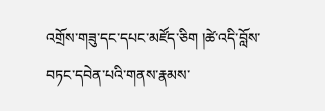འགྲོས་གཟུ་དང་དཔང་མཛོད་ཅིག །ཚེ་འདི་བློས་བཏང་དབེན་པའི་གནས་རྣམས་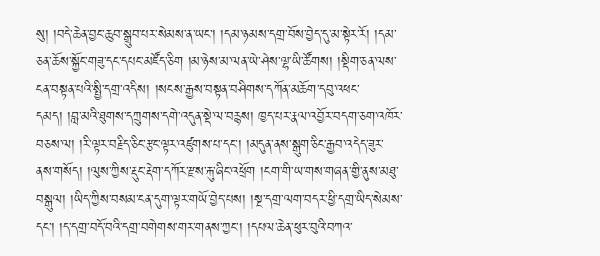སུ། །བདེ་ཆེན་བྱང་ཆུབ་སྒྲུབ་པར་སེམས་ན་ཡང་། །དམ་ཉམས་དགྲ་བོས་བྱེད་དུ་མ་སྟེར་རོ། །དམ་ཅན་ཆོས་སྐྱོང་གཟུ་དང་དཔང་མཛོད་ཅིག །མ་ཉེས་མ་ལན་ཡེ་ཤེས་ལྷ་ཡི་ཚོགས། །སྡིག་ཅན་ལས་ངན་བསྟན་པའི་སྤྱི་དགྲ་འདིས། །སངས་རྒྱས་བསྟན་བཤིགས་དཀོན་མཆོག་དབུ་འཕང་དམད། །བླ་མའི་ཐུགས་དཀྲུགས་དགེ་འདུན་སྡེ་ལ་བརྙས། ཁྱད་པར་རྣལ་འབྱོར་བདག་ཅག་འཁོར་བཅས་ལ། །རི་ལྟར་བརྗིད་ཅིང་རྩང་ལྟར་འཛུགས་པ་དང་། །མདུན་ནས་སྒུག་ཅིང་རྒྱབ་འདེད་ཟུར་ནས་གསོད། །ལུས་ཀྱིས་རྡུང་རྡེག་དཀོར་རྫས་རྐུ་ཞིང་འཕྲོག །ངག་གི་ཡ་གས་གཞན་གྱི་ནུས་མཐུ་བསྒུལ། །ཡིད་ཀྱིས་བསམ་ངན་དུག་ལྟར་གཡོ་བྱེད་པས། །སྔ་དགྲ་ལག་བདར་ཕྱི་དགྲ་ཡིད་སེམས་དང་། །ད་དགྲ་བདོ་བའི་དགྲ་བགེགས་གར་གནས་ཀྱང་། །དཔལ་ཆེན་ཕུར་བུའི་བཀའ་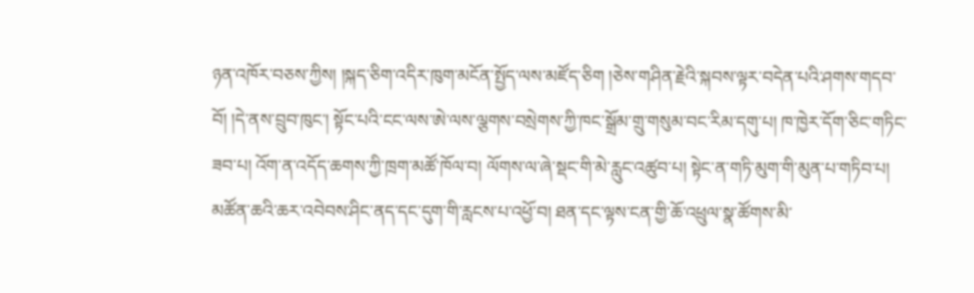ཉན་འཁོར་བཅས་ཀྱིས། །སྐད་ཅིག་འདིར་ཁུག་མངོན་སྤྱོད་ལས་མཛོད་ཅིག །ཅེས་གཤིན་རྗེའི་སྐབས་ལྟར་བདེན་པའི་ཤགས་གདབ་བོ། །དེ་ནས་བྲུབ་ཁུང་། སྟོང་པའི་ངང་ལས་ཨེ་ལས་ལྕགས་བསྲེགས་ཀྱི་ཁང་སྒྲོམ་གྲུ་གསུམ་བང་རིམ་དགུ་པ། ཁ་ཁྱེར་དོག་ཅིང་གཏིང་ཟབ་པ། འོག་ན་འདོད་ཆགས་ཀྱི་ཁྲག་མཚོ་ཁོལ་བ། ལོགས་ལ་ཞེ་སྡང་གི་མེ་རླུང་འཚུབ་པ། སྟེང་ན་གཏི་མུག་གི་མུན་པ་གཏིབ་པ། མཚོན་ཆའི་ཆར་འབེབས་ཤིང་ནད་དང་དུག་གི་རླངས་པ་འཕྱོ་བ། ཐན་དང་ལྟས་ངན་གྱི་ཆོ་འཕྲུལ་སྣ་ཚོགས་མི་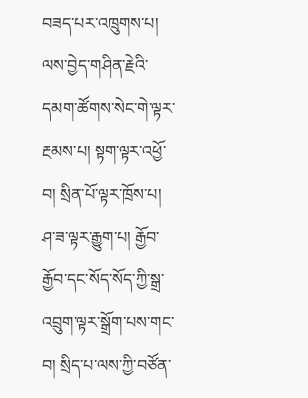བཟད་པར་འཁྲུགས་པ། ལས་བྱེད་གཤིན་རྗེའི་དམག་ཚོགས་སེང་གེ་ལྟར་རྔམས་པ། སྟག་ལྟར་འཕྱོ་བ། སྲིན་པོ་ལྟར་ཁྲོས་པ། ཤ་ཟ་ལྟར་རྒྱུག་པ། རྒྱོབ་རྒྱོབ་དང་སོད་སོད་ཀྱི་སྒྲ་འབྲུག་ལྟར་སྒྲོག་པས་གང་བ། སྲིད་པ་ལས་ཀྱི་བཙོན་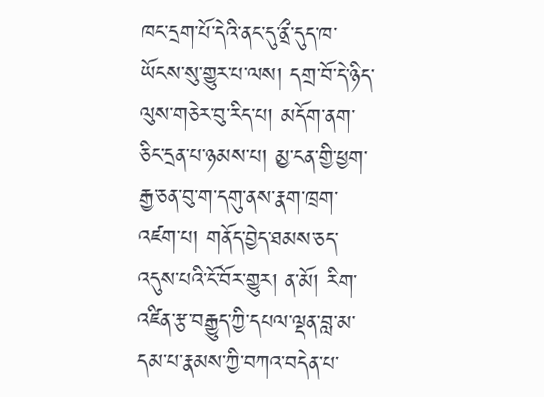ཁང་དྲག་པོ་དེའི་ནང་དུ་ནྲྀ་དུད་ཁ་ཡོངས་སུ་གྱུར་པ་ལས། དགྲ་བོ་དེ་ཉིད་ལུས་གཅེར་བུ་རིད་པ། མདོག་ནག་ཅིང་དྲན་པ་ཉམས་པ། མྱ་ངན་གྱི་ཕྱག་རྒྱ་ཅན་བུ་ག་དགུ་ནས་རྣག་ཁྲག་འཛག་པ། གནོད་བྱེད་ཐམས་ཅད་འདུས་པའི་ངོ་བོར་གྱུར། ན་མོ། རིག་འཛིན་རྩ་བརྒྱུད་ཀྱི་དཔལ་ལྡན་བླ་མ་དམ་པ་རྣམས་ཀྱི་བཀའ་བདེན་པ་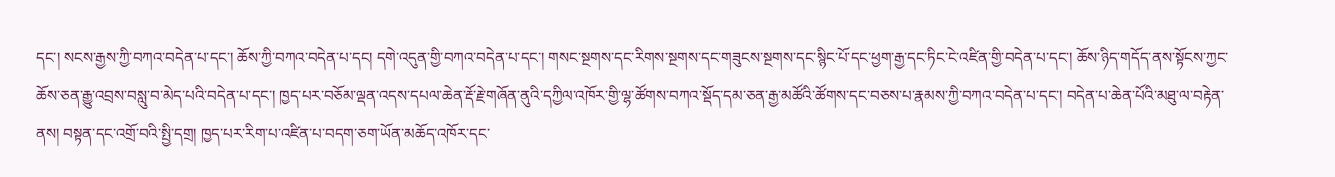དང་། སངས་རྒྱས་ཀྱི་བཀའ་བདེན་པ་དང་། ཆོས་ཀྱི་བཀའ་བདེན་པ་དང། དགེ་འདུན་གྱི་བཀའ་བདེན་པ་དང་། གསང་སྔགས་དང་རིགས་སྔགས་དང་གཟུངས་སྔགས་དང་སྙིང་པོ་དང་ཕྱག་རྒྱ་དང་ཏིང་ངེ་འཛིན་གྱི་བདེན་པ་དང་། ཆོས་ཉིད་གདོད་ནས་སྟོངས་ཀྱང་ཆོས་ཅན་རྒྱུ་འབྲས་བསླུ་བ་མེད་པའི་བདེན་པ་དང་། ཁྱད་པར་བཅོམ་ལྡན་འདས་དཔལ་ཆེན་རྡོ་རྗེ་གཞོན་ནུའི་དཀྱིལ་འཁོར་གྱི་ལྷ་ཚོགས་བཀའ་སྡོད་དམ་ཅན་རྒྱ་མཚོའི་ཚོགས་དང་བཅས་པ་རྣམས་ཀྱི་བཀའ་བདེན་པ་དང་། བདེན་པ་ཆེན་པོའི་མཐུ་ལ་བརྟེན་ནས། བསྟན་དང་འགྲོ་བའི་སྤྱི་དགྲ། ཁྱད་པར་རིག་པ་འཛིན་པ་བདག་ཅག་ཡོན་མཆོད་འཁོར་དང་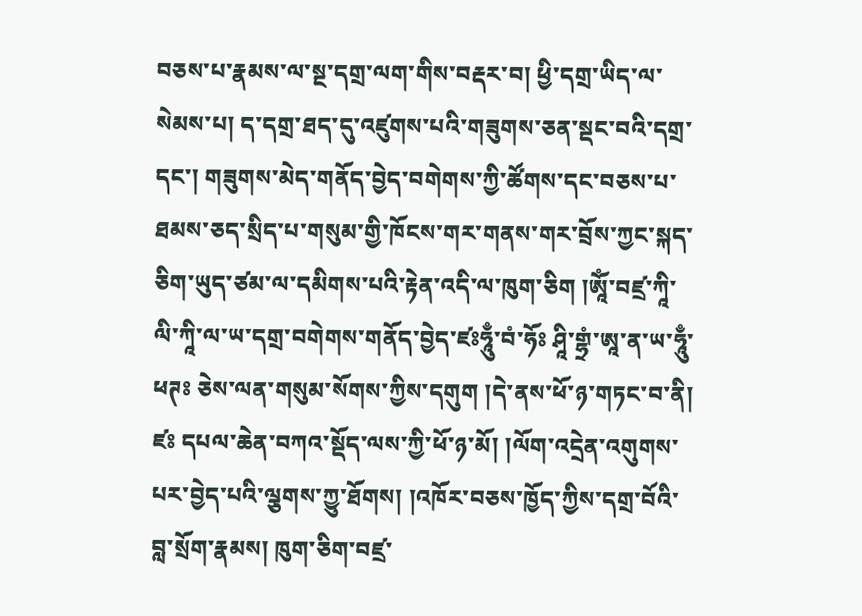བཅས་པ་རྣམས་ལ་སྔ་དགྲ་ལག་གིས་བརྡར་བ། ཕྱི་དགྲ་ཡིད་ལ་སེམས་པ། ད་དགྲ་ཐད་དུ་འཛུགས་པའི་གཟུགས་ཅན་སྡང་བའི་དགྲ་དང་། གཟུགས་མེད་གནོད་བྱེད་བགེགས་ཀྱི་ཚོགས་དང་བཅས་པ་ཐམས་ཅད་སྲིད་པ་གསུམ་གྱི་ཁོངས་གར་གནས་གར་བྲོས་ཀྱང་སྐད་ཅིག་ཡུད་ཙམ་ལ་དམིགས་པའི་རྟེན་འདི་ལ་ཁུག་ཅིག །ཨཱོཾ་བཛྲ་ཀཱི་ལི་ཀཱི་ལ་ཡ་དགྲ་བགེགས་གནོད་བྱེད་ཛཿཧཱུྃ་བཾ་ཧོཿ ཤཱི་གྷྲཾ་ཨཱ་ན་ཡ་ཧཱུྃ་ཕཊཿ ཅེས་ལན་གསུམ་སོགས་ཀྱིས་དགུག །དེ་ནས་ཕོ་ཉ་གཏང་བ་ནི། ཛཿ དཔལ་ཆེན་བཀའ་སྡོད་ལས་ཀྱི་ཕོ་ཉ་མོ། །ལོག་འདྲེན་འགུགས་པར་བྱེད་པའི་ལྕགས་ཀྱུ་ཐོགས། །འཁོར་བཅས་ཁྱོད་ཀྱིས་དགྲ་བོའི་བླ་སྲོག་རྣམས། ཁུག་ཅིག་བཛྲ་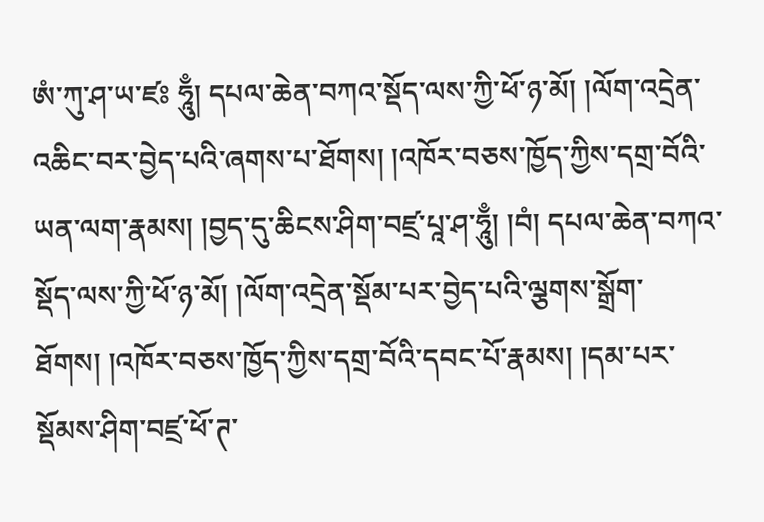ཨཾ་ཀུ་ཤ་ཡ་ཛཿ ཧཱུྃ། དཔལ་ཆེན་བཀའ་སྡོད་ལས་ཀྱི་ཕོ་ཉ་མོ། །ལོག་འདྲེན་འཆིང་བར་བྱེད་པའི་ཞགས་པ་ཐོགས། །འཁོར་བཅས་ཁྱོད་ཀྱིས་དགྲ་བོའི་ཡན་ལག་རྣམས། །བྱད་དུ་ཆིངས་ཤིག་བཛྲ་པཱ་ཤ་ཧཱུྃ། །བཾ། དཔལ་ཆེན་བཀའ་སྡོད་ལས་ཀྱི་ཕོ་ཉ་མོ། །ལོག་འདྲེན་སྡོམ་པར་བྱེད་པའི་ལྕགས་སྒྲོག་ཐོགས། །འཁོར་བཅས་ཁྱོད་ཀྱིས་དགྲ་བོའི་དབང་པོ་རྣམས། །དམ་པར་སྡོམས་ཤིག་བཛྲ་ཕོ་ཊ་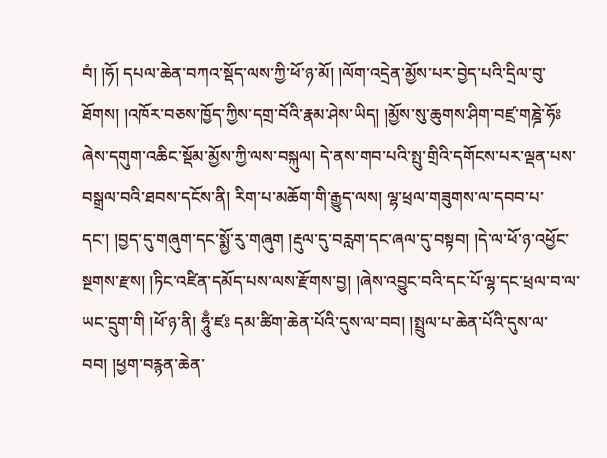བཾ། །ཧོ། དཔལ་ཆེན་བཀའ་སྡོད་ལས་ཀྱི་ཕོ་ཉ་མོ། །ལོག་འདྲེན་མྱོས་པར་བྱེད་པའི་དྲིལ་བུ་ཐོགས། །འཁོར་བཅས་ཁྱོད་ཀྱིས་དགྲ་བོའི་རྣམ་ཤེས་ཡིད། །མྱོས་སུ་ཆུགས་ཤིག་བཛྲ་གཎྜེ་ཧོཿ ཞེས་དགུག་འཆིང་སྡོམ་མྱོས་ཀྱི་ལས་བསྐུལ། དེ་ནས་གབ་པའི་སྤུ་གྲིའི་དགོངས་པར་ལྡན་པས་བསྒྲལ་བའི་ཐབས་དངོས་ནི། རིག་པ་མཆོག་གི་རྒྱུད་ལས། ལྷ་ཕྲལ་གཟུགས་ལ་དབབ་པ་དང་། །བྱད་དུ་གཞུག་དང་སྨྱོ་རུ་གཞུག །རྡུལ་དུ་བརླག་དང་ཞལ་དུ་བསྟབ། །དེ་ལ་ཕོ་ཉ་འཕྱོང་སྔགས་རྫས། །ཏིང་འཛིན་དམོད་པས་ལས་རྫོགས་བྱ། །ཞེས་འབྱུང་བའི་དང་པོ་ལྷ་དང་ཕྲལ་བ་ལ་ཡང་དྲུག་གི །ཕོ་ཉ་ནི། ཧཱུྃ་ཛཿ དམ་ཚིག་ཆེན་པོའི་དུས་ལ་བབ། །སྤྲུལ་པ་ཆེན་པོའི་དུས་ལ་བབ། །ཕྱག་བརྙན་ཆེན་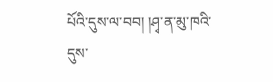པོའི་དུས་ལ་བབ། །ཤྭ་ན་མུ་ཁའི་དུས་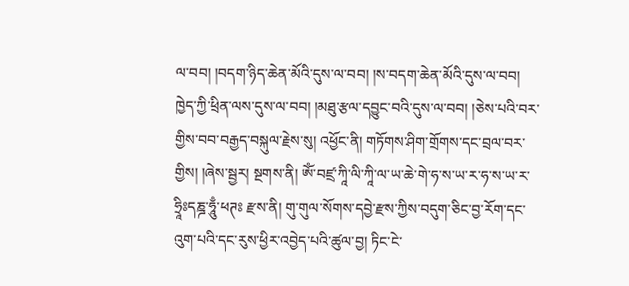ལ་བབ། །བདག་ཉིད་ཆེན་མོའི་དུས་ལ་བབ། །ས་བདག་ཆེན་མོའི་དུས་ལ་བབ། ཁྱེད་ཀྱི་ཕྲིན་ལས་དུས་ལ་བབ། །མཐུ་རྩལ་དབྱུང་བའི་དུས་ལ་བབ། །ཅེས་པའི་བར་གྱིས་བབ་བརྒྱད་བསྐུལ་རྗེས་སུ། འཕྱོང་ནི། གཏོགས་ཤིག་གྲོགས་དང་བྲལ་བར་གྱིས། །ཞེས་སྦྱར། སྔགས་ནི། ཨོཾ་བཛྲ་ཀཱི་ལི་ཀཱི་ལ་ཡ་ཆེ་གེ་ཧ་ས་ཡ་ར་ཧ་ས་ཡ་ར་ཧྲཱིཿདཎྜ་ཧཱུྃ་ཕཊཿ རྫས་ནི། གུ་གུལ་སོགས་དབྱེ་རྫས་ཀྱིས་བདུག་ཅིང་བྱ་རོག་དང་འུག་པའི་དང་རུས་ཕྱིར་འབྱེད་པའི་ཚུལ་བྱ། ཏིང་ངེ་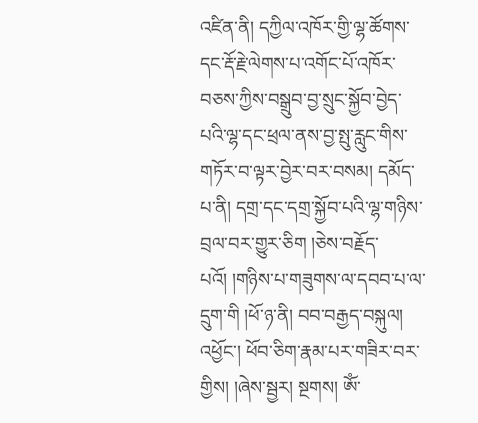འཛིན་ནི། དཀྱིལ་འཁོར་གྱི་ལྷ་ཚོགས་དང་རྡོ་རྗེ་ལེགས་པ་འགོང་པོ་འཁོར་བཅས་ཀྱིས་བསྒྲུབ་བྱ་སྲུང་སྐྱོབ་བྱེད་པའི་ལྷ་དང་ཕྲལ་ནས་བྱ་སྤུ་རླུང་གིས་གཏོར་བ་ལྟར་བྱེར་བར་བསམ། དམོད་པ་ནི། དགྲ་དང་དགྲ་སྐྱོབ་པའི་ལྷ་གཉིས་བྲལ་བར་གྱུར་ཅིག །ཅེས་བརྗོད་པའོ། །གཉིས་པ་གཟུགས་ལ་དབབ་པ་ལ་དྲུག་གི །ཕོ་ཉ་ནི། བབ་བརྒྱད་བསྐུལ། འཕྱོང་། ཕོབ་ཅིག་རྣམ་པར་གཟིར་བར་གྱིས། །ཞེས་སྦྱར། སྔགས། ཨོཾ་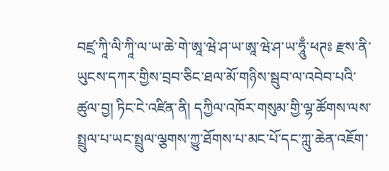བཛྲ་ཀཱི་ལི་ཀཱི་ལ་ཡ་ཆེ་གེ་ཨཱ་ཝེ་ཤ་ཡ་ཨཱ་ཝེ་ཤ་ཡ་ཧཱུྃ་ཕཊཿ རྫས་ནི་ཡུངས་དཀར་གྱིས་བྲབ་ཅིང་ཐལ་མོ་གཉིས་སྦུབ་ལ་འབེབ་པའི་ཚུལ་བྱ། ཏིང་ངེ་འཛིན་ནི། དཀྱིལ་འཁོར་གསུམ་གྱི་ལྷ་ཚོགས་ལས་སྤྲུལ་པ་ཡང་སྤྲུལ་ལྕགས་ཀྱུ་ཐོགས་པ་མང་པོ་དང་ཀླུ་ཆེན་འཇོག་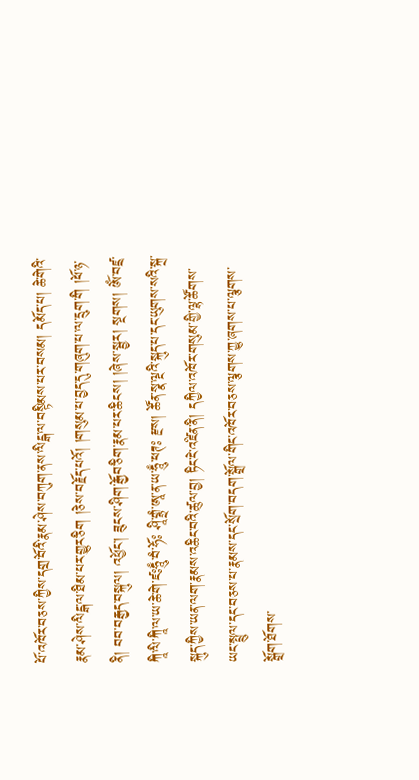པོ་འཁོར་བཅས་ཀྱིས་དགྲ་བོའི་རྣམ་ཤེས་བཀུག་ནས་ལིངྒ་ལ་བསྟིམས་པར་བསམ། དམོད་པ། ཆེ་གེའི་རྣམ་ཤེས་ལིངྒ་ལ་ཐིམ་པར་གྱུར་ཅིག །ཅེས་བརྗོད་པའོ། །གསུམ་པ་བྱད་དུ་གཞུག་པ་ལ་དྲུག་གི །ཕོ་ཉ་ནི། བབ་བརྒྱད་བསྐུལ། འཕྱོང་། ཟུངས་ཤིག་རྒྱོབ་ཅིག་རྣམ་པར་ཆིངས། །ཞེས་སྦྱར། སྔགས། ཨོཾ་བཛྲ་ཀཱི་ལི་ཀཱི་ལ་ཡ་ཆེ་གེ་ཛཿཧཱུྃ་བཾ་ཧོཿ ཤཱི་གྷྲཾ་ཨཱ་ན་ཡ་ཧཱུྃ་ཕཊཿ རྫས། ཚོན་སྣ་ལྔའི་སྐུད་པ་དང་ཡུགས་སའི་སྐྲ་སྐུད་ཀྱིས་ཡན་ལག་རྣམས་འཆིང་བའི་ཚུལ་བྱ། ཏིང་ངེ་འཛིན་ནི། དཀྱིལ་འཁོར་གསུམ་གྱི་ལྷ་ཚོགས་ཡང་སྤྲུལ་དང་བཅས་པ་རྣམས་དང་སྲོག་བདག་སྒྲོལ་གིང་འཁོར་བཅས་ལྕགས་ཀྱུ་ཞགས་པ་ལྕགས་སྒྲོག་ཐོགས་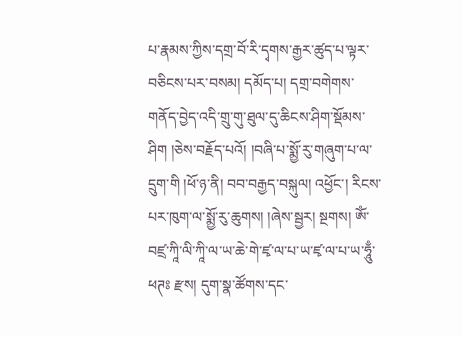པ་རྣམས་ཀྱིས་དགྲ་བོ་རི་དྭགས་རྒྱར་ཚུད་པ་ལྟར་བཅིངས་པར་བསམ། དམོད་པ། དགྲ་བགེགས་གནོད་བྱེད་འདི་གྲུ་གུ་ཐུལ་དུ་ཆིངས་ཤིག་སྡོམས་ཤིག །ཅེས་བརྗོད་པའོ། །བཞི་པ་སྨྱོ་རུ་གཞུག་པ་ལ་དྲུག་གི །ཕོ་ཉ་ནི། བབ་བརྒྱད་བསྐུལ། འཕྱོང་། རིངས་པར་ཁུག་ལ་སྨྱོ་རུ་ཆུགས། །ཞེས་སྦྱར། སྔགས། ཨོཾ་བཛྲ་ཀཱི་ལི་ཀཱི་ལ་ཡ་ཆེ་གེ་ཛྭ་ལ་པ་ཡ་ཛྭ་ལ་པ་ཡ་ཧཱུྃ་ཕཊཿ རྫས། དུག་སྣ་ཚོགས་དང་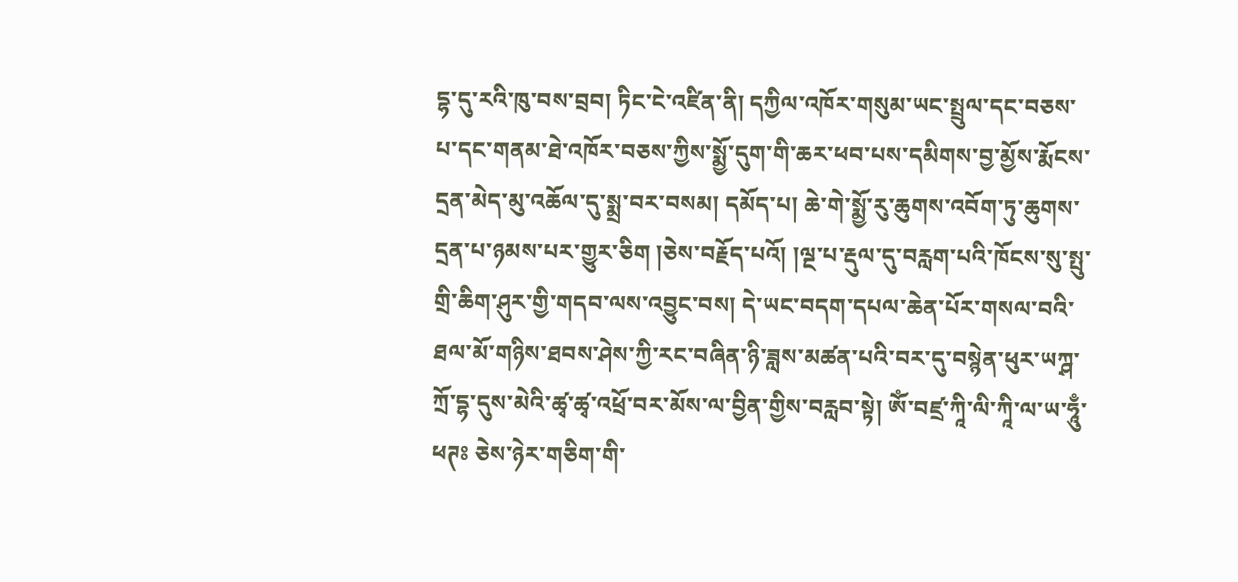དྷ་དུ་རའི་ཁུ་བས་བྲབ། ཏིང་ངེ་འཛིན་ནི། དཀྱིལ་འཁོར་གསུམ་ཡང་སྤྲུལ་དང་བཅས་པ་དང་གནམ་ཐེ་འཁོར་བཅས་ཀྱིས་སྨྱོ་དུག་གི་ཆར་ཕབ་པས་དམིགས་བྱ་མྱོས་རྨོངས་དྲན་མེད་མུ་འཆོལ་དུ་སྨྲ་བར་བསམ། དམོད་པ། ཆེ་གེ་སྨྱོ་རུ་ཆུགས་འབོག་ཏུ་ཆུགས་དྲན་པ་ཉམས་པར་གྱུར་ཅིག །ཅེས་བརྗོད་པའོ། །ལྔ་པ་རྡུལ་དུ་བརླག་པའི་ཁོངས་སུ་སྤུ་གྲི་ཆིག་ཤུར་གྱི་གདབ་ལས་འབྱུང་བས། དེ་ཡང་བདག་དཔལ་ཆེན་པོར་གསལ་བའི་ཐལ་མོ་གཉིས་ཐབས་ཤེས་ཀྱི་རང་བཞིན་ཉི་ཟླས་མཚན་པའི་བར་དུ་བསྙེན་ཕུར་ཡཀྴ་ཀྲོ་དྷ་དུས་མེའི་ཚྭ་ཚྭ་འཕྲོ་བར་མོས་ལ་བྱིན་གྱིས་བརླབ་སྟེ། ཨོཾ་བཛྲ་ཀཱི་ལི་ཀཱི་ལ་ཡ་ཧཱུྃ་ཕཊཿ ཅེས་ཉེར་གཅིག་གི་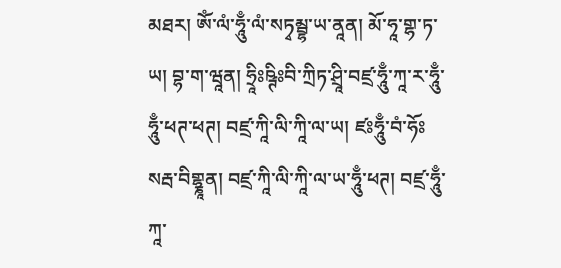མཐར། ཨོཾ་ལཾ་ཧཱུྃ་ལཾ་སཏྭམྦྷ་ཡ་ནཱན། མོ་ཧཱ་གྷ་ཏ་ཡ། བྷ་ག་ཝཱན། ཧྲཱིཿཥྚིཿབི་ཀྲིཏ་ཤྲཱི་བཛྲ་ཧཱུྃ་ཀཱ་ར་ཧཱུྃ་ཧཱུྃ་ཕཊ་ཕཊ། བཛྲ་ཀཱི་ལི་ཀཱི་ལ་ཡ། ཛཿཧཱུྃ་བཾ་ཧོཿ སརྦ་བིགྷྣཱན། བཛྲ་ཀཱི་ལི་ཀཱི་ལ་ཡ་ཧཱུྃ་ཕཊ། བཛྲ་ཧཱུྃ་ཀཱ་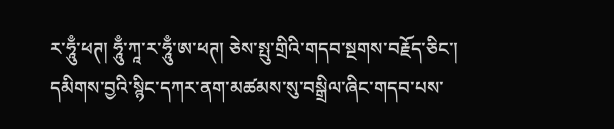ར་ཧཱུྃ་ཕཊ། ཧཱུྃ་ཀཱ་ར་ཧཱུྃ་ཨ་ཕཊ། ཅེས་སྤུ་གྲིའི་གདབ་སྔགས་བརྗོད་ཅིང་། དམིགས་བྱའི་སྙིང་དཀར་ནག་མཚམས་སུ་བསྒྲིལ་ཞིང་གདབ་པས་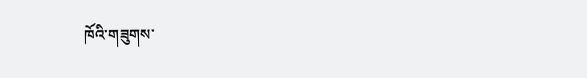ཁོའི་གཟུགས་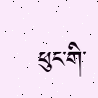ཕུང་གི་